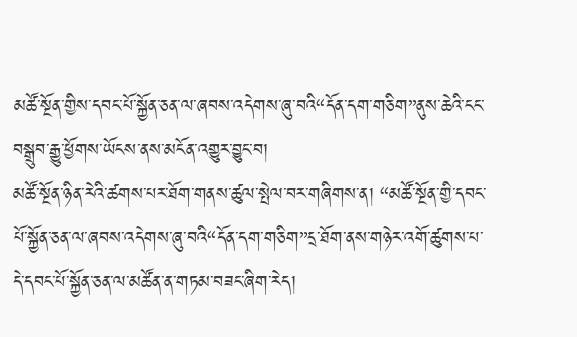མཚོ་སྔོན་གྱིས་དབང་པོ་སྐྱོན་ཅན་ལ་ཞབས་འདེགས་ཞུ་བའི“དོན་དག་གཅིག”ནུས་ཆེའི་ངང་བསྒྲུབ་རྒྱུ་ཕྱོགས་ཡོངས་ནས་མངོན་འགྱུར་བྱུང་བ།
མཚོ་སྔོན་ཉིན་རེའི་ཚགས་པར་ཐོག་གནས་ཚུལ་སྤེལ་བར་གཞིགས་ན། “མཚོ་སྔོན་གྱི་དབང་པོ་སྐྱོན་ཅན་ལ་ཞབས་འདེགས་ཞུ་བའི“དོན་དག་གཅིག”དྲ་ཐོག་ནས་གཉེར་འགོ་ཚུགས་པ་དེ་དབང་པོ་སྐྱོན་ཅན་ལ་མཚོན་ན་གཏམ་བཟང་ཞིག་རེད།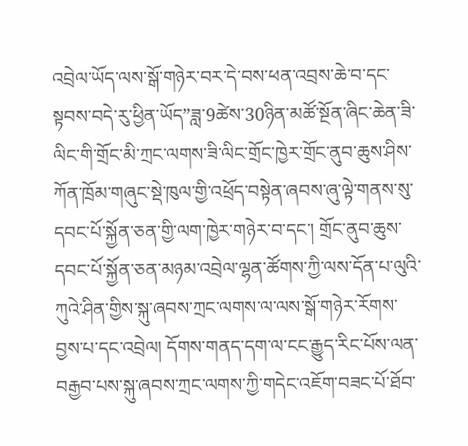འབྲེལ་ཡོད་ལས་སྒོ་གཉེར་བར་དེ་བས་ཕན་འབྲས་ཆེ་བ་དང་སྟབས་བདེ་རུ་ཕྱིན་ཡོད”ཟླ་9ཚེས་30ཉིན་མཚོ་སྔོན་ཞིང་ཆེན་ཟི་ལིང་གི་གྲོང་མི་ཀྲང་ལགས་ཟི་ལིང་གྲོང་ཁྱེར་གྲོང་ནུབ་ཆུས་ཤིས་ཀོན་ཁྲོམ་གཞུང་སྡེ་ཁུལ་གྱི་འཕྲོད་བསྟེན་ཞབས་ཞུ་ལྟེ་གནས་སུ་དབང་པོ་སྐྱོན་ཅན་གྱི་ལག་ཁྱེར་གཉེར་བ་དང་། གྲོང་ནུབ་ཆུས་དབང་པོ་སྐྱོན་ཅན་མཉམ་འབྲེལ་ལྷན་ཚོགས་ཀྱི་ལས་དོན་པ་ལུའི་ཀུའེ་ཤིན་གྱིས་སྐུ་ཞབས་ཀྲང་ལགས་ལ་ལས་སྒོ་གཉེར་རོགས་བྱས་པ་དང་འབྲེལ། དོགས་གནད་དག་ལ་ངང་རྒྱུད་རིང་པོས་ལན་བརྒྱབ་པས་སྐུ་ཞབས་ཀྲང་ལགས་ཀྱི་གདེང་འཇོག་བཟང་པོ་ཐོབ་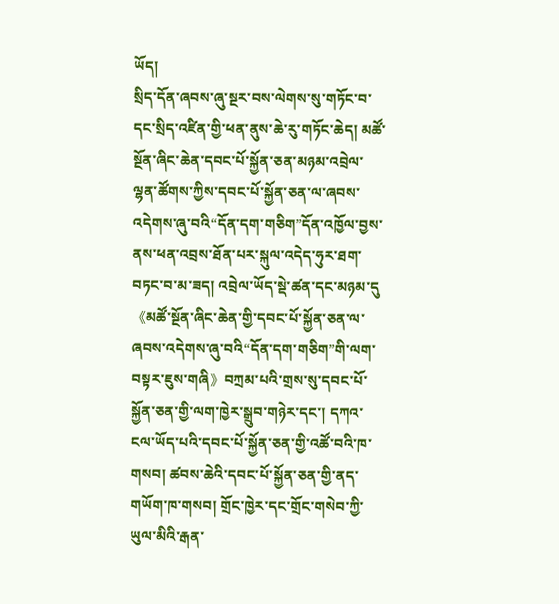ཡོད།
སྲིད་དོན་ཞབས་ཞུ་སྔར་བས་ལེགས་སུ་གཏོང་བ་དང་སྲིད་འཛིན་གྱི་ཕན་ནུས་ཆེ་རུ་གཏོང་ཆེད། མཚོ་སྔོན་ཞིང་ཆེན་དབང་པོ་སྐྱོན་ཅན་མཉམ་འབྲེལ་ལྷན་ཚོགས་ཀྱིས་དབང་པོ་སྐྱོན་ཅན་ལ་ཞབས་འདེགས་ཞུ་བའི“དོན་དག་གཅིག”དོན་འཁྱོལ་བྱས་ནས་ཕན་འབྲས་ཐོན་པར་སྐུལ་འདེད་ཧུར་ཐག་བཏང་བ་མ་ཟད། འབྲེལ་ཡོད་སྡེ་ཚན་དང་མཉམ་དུ《མཚོ་སྔོན་ཞིང་ཆེན་གྱི་དབང་པོ་སྐྱོན་ཅན་ལ་ཞབས་འདེགས་ཞུ་བའི“དོན་དག་གཅིག”གི་ལག་བསྟར་ཇུས་གཞི》བཀྲམ་པའི་གྲས་སུ་དབང་པོ་སྐྱོན་ཅན་གྱི་ལག་ཁྱེར་སྒྲུབ་གཉེར་དང་། དཀའ་ངལ་ཡོད་པའི་དབང་པོ་སྐྱོན་ཅན་གྱི་འཚོ་བའི་ཁ་གསབ། ཚབས་ཆེའི་དབང་པོ་སྐྱོན་ཅན་གྱི་ནད་གཡོག་ཁ་གསབ། གྲོང་ཁྱེར་དང་གྲོང་གསེབ་ཀྱི་ཡུལ་མིའི་རྒན་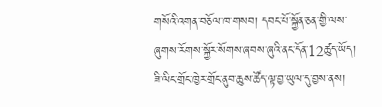གསོའི་འགན་བཅོལ་ཁ་གསབ། དབང་པོ་སྐྱོན་ཅན་གྱི་ལས་ཞུགས་རོགས་སྐྱོར་སོགས་ཞབས་ཞུའི་ནང་དོན་12ཚུད་ཡོད། ཟི་ལིང་གྲོང་ཁྱེར་གྲོང་ནུབ་ཆུས་ཚོད་ལྟ་བྱ་ཡུལ་དུ་བྱས་ནས།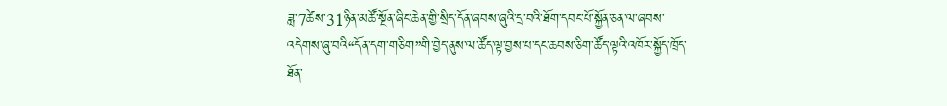ཟླ་7ཚེས་31ཉིན་མཚོ་སྔོན་ཞིང་ཆེན་གྱི་སྲིད་དོན་ཞབས་ཞུའི་དྲ་བའི་ཐོག་དབང་པོ་སྐྱོན་ཅན་ལ་ཞབས་འདེགས་ཞུ་བའི“དོན་དག་གཅིག”གི་བྱེད་ནུས་ལ་ཚོད་ལྟ་བྱས་པ་དང་ཆབས་ཅིག་ཚོད་ལྟའི་འཁོར་སྐྱོད་ཁྲོད་ཐོན་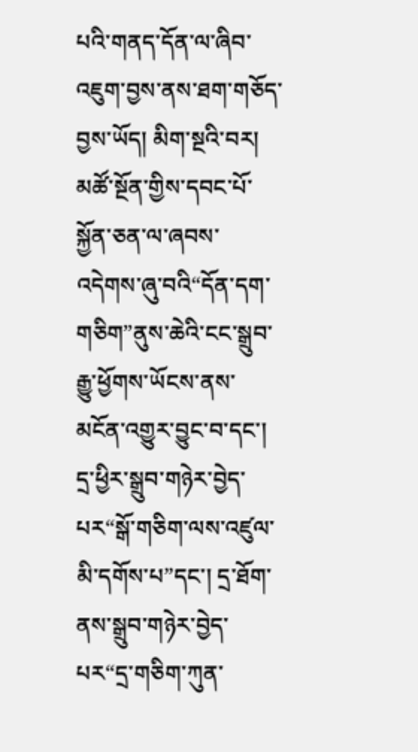པའི་གནད་དོན་ལ་ཞིབ་འཇུག་བྱས་ནས་ཐག་གཅོད་བྱས་ཡོད། མིག་སྔའི་བར། མཚོ་སྔོན་གྱིས་དབང་པོ་སྐྱོན་ཅན་ལ་ཞབས་འདེགས་ཞུ་བའི“དོན་དག་གཅིག”ནུས་ཆེའི་ངང་སྒྲུབ་རྒྱུ་ཕྱོགས་ཡོངས་ནས་མངོན་འགྱུར་བྱུང་བ་དང་། དྲ་ཕྱིར་སྒྲུབ་གཉེར་བྱེད་པར“སྒོ་གཅིག་ལས་འཛུལ་མི་དགོས་པ”དང་། དྲ་ཐོག་ནས་སྒྲུབ་གཉེར་བྱེད་པར“དྲ་གཅིག་ཀུན་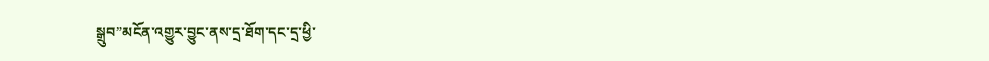སྒྲུབ”མངོན་འགྱུར་བྱུང་ནས་དྲ་ཐོག་དང་དྲ་ཕྱི་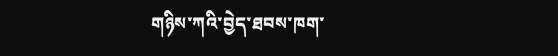གཉིས་ཀའི་བྱེད་ཐབས་ཁག་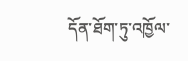དོན་ཐོག་ཏུ་འཁྱོལ་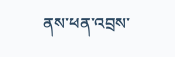ནས་ཕན་འབྲས་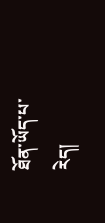ཐོན་ཡོད་པ་རེད།